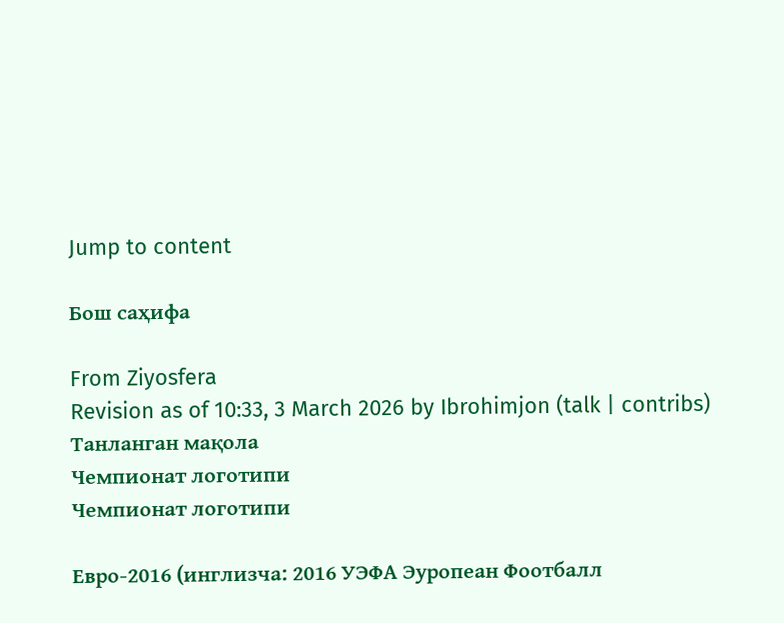Jump to content

Бош саҳифа

From Ziyosfera
Revision as of 10:33, 3 March 2026 by Ibrohimjon (talk | contribs)
Танланган мақола
Чемпионат логотипи
Чемпионат логотипи

Евро-2016 (инглизча: 2016 УЭФА Эуропеан Фоотбалл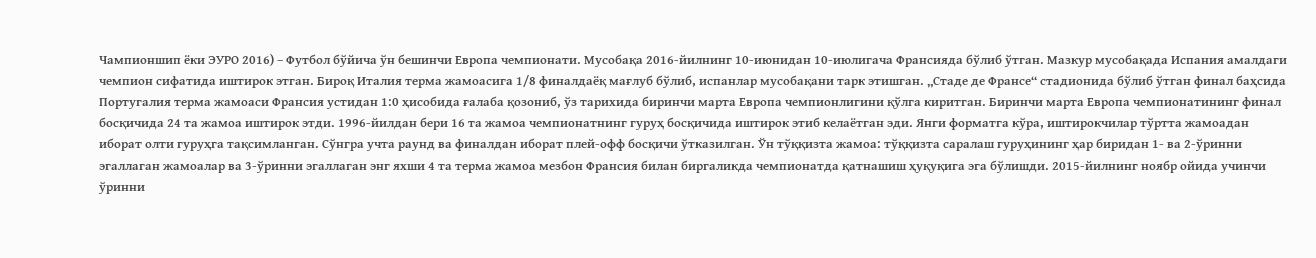Чампионшип ёки ЭУРО 2016) – Футбол бўйича ўн бешинчи Европа чемпионати. Мусобақа 2016-йилнинг 10-июнидан 10-июлигача Франсияда бўлиб ўтган. Мазкур мусобақада Испания амалдаги чемпион сифатида иштирок этган. Бироқ Италия терма жамоасига 1/8 финалдаёқ мағлуб бўлиб, испанлар мусобақани тарк этишган. „Стаде де Франcе“ стадионида бўлиб ўтган финал баҳсида Португалия терма жамоаси Франсия устидан 1:0 ҳисобида ғалаба қозониб, ўз тарихида биринчи марта Европа чемпионлигини қўлга киритган. Биринчи марта Европа чемпионатининг финал босқичида 24 та жамоа иштирок этди. 1996-йилдан бери 16 та жамоа чемпионатнинг гуруҳ босқичида иштирок этиб келаётган эди. Янги форматга кўра, иштирокчилар тўртта жамоадан иборат олти гуруҳга тақсимланган. Сўнгра учта раунд ва финалдан иборат плей-офф босқичи ўтказилган. Ўн тўққизта жамоа: тўққизта саралаш гуруҳининг ҳар биридан 1- ва 2-ўринни эгаллаган жамоалар ва 3-ўринни эгаллаган энг яхши 4 та терма жамоа мезбон Франсия билан биргаликда чемпионатда қатнашиш ҳуқуқига эга бўлишди. 2015-йилнинг ноябр ойида учинчи ўринни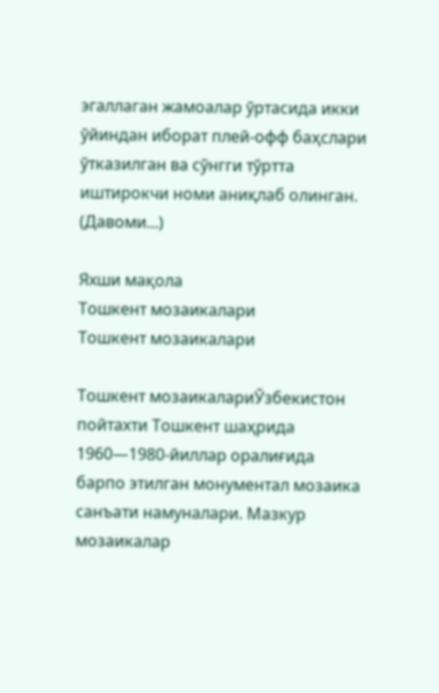эгаллаган жамоалар ўртасида икки ўйиндан иборат плей-офф баҳслари ўтказилган ва сўнгги тўртта иштирокчи номи аниқлаб олинган. (Давоми...)

Яхши мақола
Тошкент мозаикалари
Тошкент мозаикалари

Тошкент мозаикалариЎзбекистон пойтахти Тошкент шаҳрида 1960—1980-йиллар оралиғида барпо этилган монументал мозаика санъати намуналари. Мазкур мозаикалар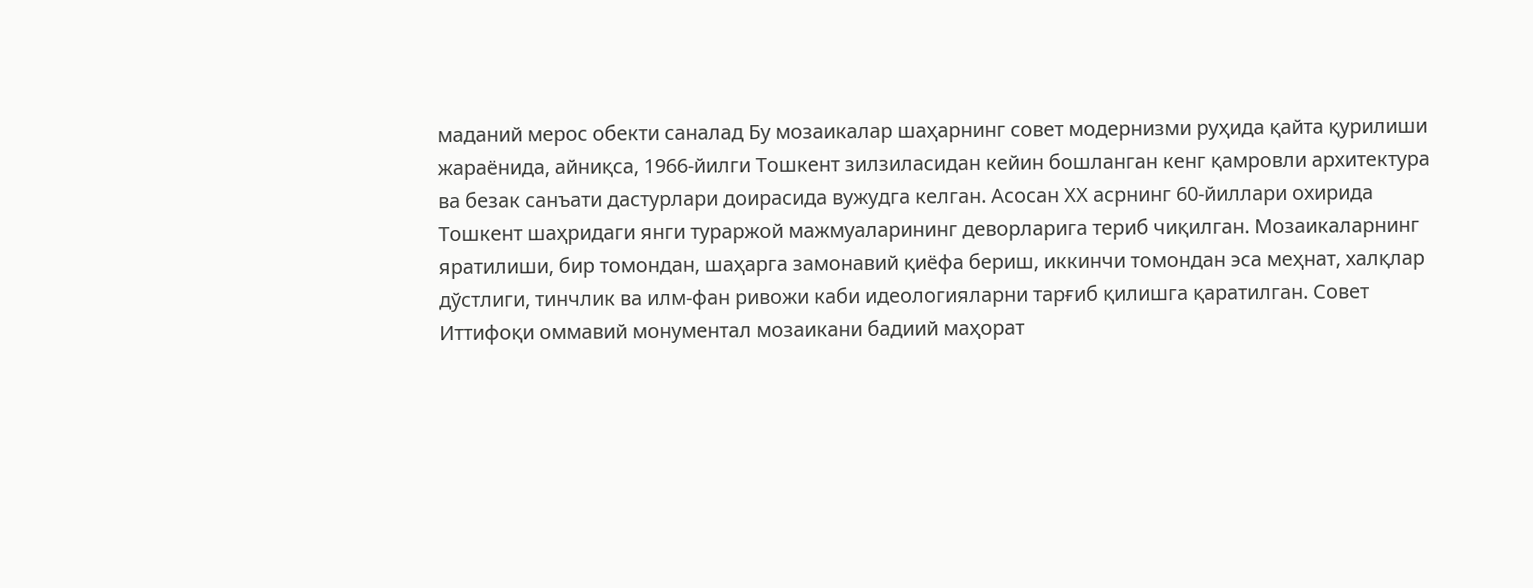маданий мерос обекти саналад Бу мозаикалар шаҳарнинг совет модернизми руҳида қайта қурилиши жараёнида, айниқса, 1966-йилги Тошкент зилзиласидан кейин бошланган кенг қамровли архитектура ва безак санъати дастурлари доирасида вужудга келган. Асосан ХХ асрнинг 60-йиллари охирида Тошкент шаҳридаги янги тураржой мажмуаларининг деворларига териб чиқилган. Мозаикаларнинг яратилиши, бир томондан, шаҳарга замонавий қиёфа бериш, иккинчи томондан эса меҳнат, халқлар дўстлиги, тинчлик ва илм-фан ривожи каби идеологияларни тарғиб қилишга қаратилган. Совет Иттифоқи оммавий монументал мозаикани бадиий маҳорат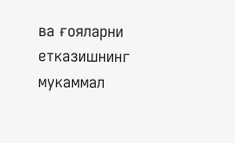ва ғояларни етказишнинг мукаммал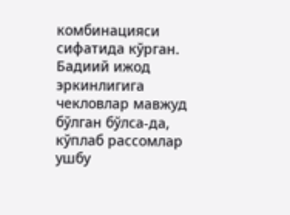комбинацияси сифатида кўрган. Бадиий ижод эркинлигига чекловлар мавжуд бўлган бўлса-да, кўплаб рассомлар ушбу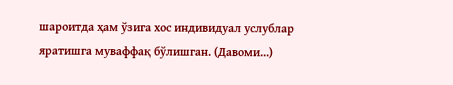шароитда ҳам ўзига хос индивидуал услублар яратишга муваффақ бўлишган. (Давоми...)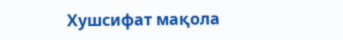Хушсифат мақола